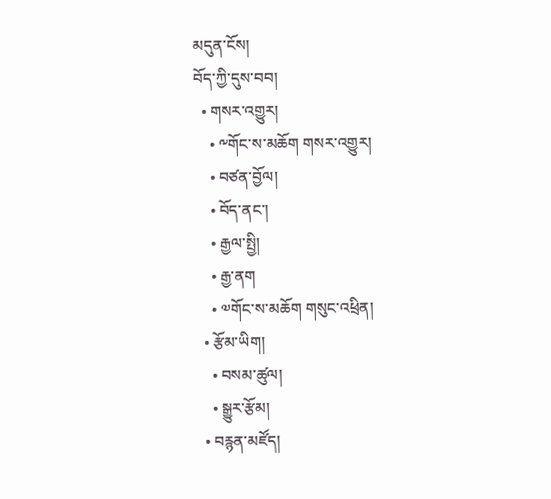མདུན་ངོས།
བོད་ཀྱི་དུས་བབ།
  • གསར་འགྱུར།
    • ༸གོང་ས་མཆོག གསར་འགྱུར།
    • བཙན་བྱོལ།
    • བོད་ནང་།
    • རྒྱལ་སྤྱི།
    • རྒྱ་ནག
    • ༧གོང་ས་མཆོག གསུང་འཕྲིན།
  • རྩོམ་ཡིག།
    • བསམ་ཚུལ།
    • སྒྱུར་རྩོམ།
  • བརྙན་མཛོད།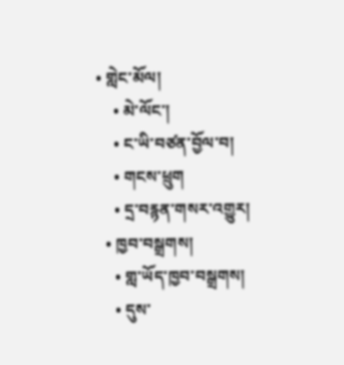• གླེང་མོལ།
    • མེ་ལོང་།
    • ང་ཡི་བཙན་བྱོལ་བ།
    • གངས་ཕྲུག
    • དྲ་བརྙན་གསར་འགྱུར།
  • ཁྱབ་བསྒྲགས།
    • གླ་ཡོད་ཁྱབ་བསྒྲགས།
    • དུས་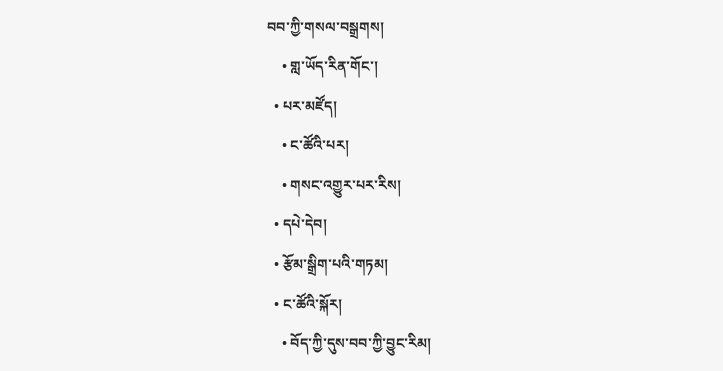བབ་ཀྱི་གསལ་བསྒྲགས།
    • གླ་ཡོད་རིན་གོང་།
  • པར་མཛོད།
    • ང་ཚོའི་པར།
    • གསང་འགྱུར་པར་རིས།
  • དཔེ་དེབ།
  • རྩོམ་སྒྲིག་པའི་གཏམ།
  • ང་ཚོའི་སྐོར།
    • བོད་ཀྱི་དུས་བབ་ཀྱི་བྱུང་རིམ།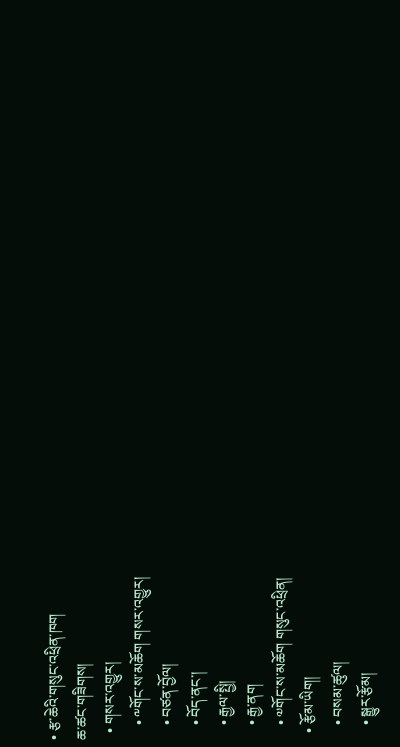• རྩ་ཆེའི་གསུང་འཕྲིན་ཁག
ཆ་ཚང་གཟིགས།
  • གསར་འགྱུར།
    • ༸གོང་ས་མཆོག གསར་འགྱུར།
    • བཙན་བྱོལ།
    • བོད་ནང་།
    • རྒྱལ་སྤྱི།
    • རྒྱ་ནག
    • ༧གོང་ས་མཆོག གསུང་འཕྲིན།
  • རྩོམ་ཡིག།
    • བསམ་ཚུལ།
    • སྒྱུར་རྩོམ།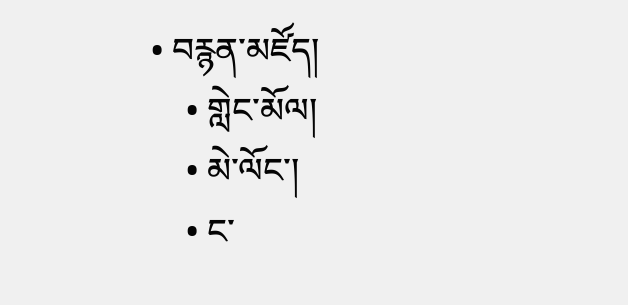• བརྙན་མཛོད།
    • གླེང་མོལ།
    • མེ་ལོང་།
    • ང་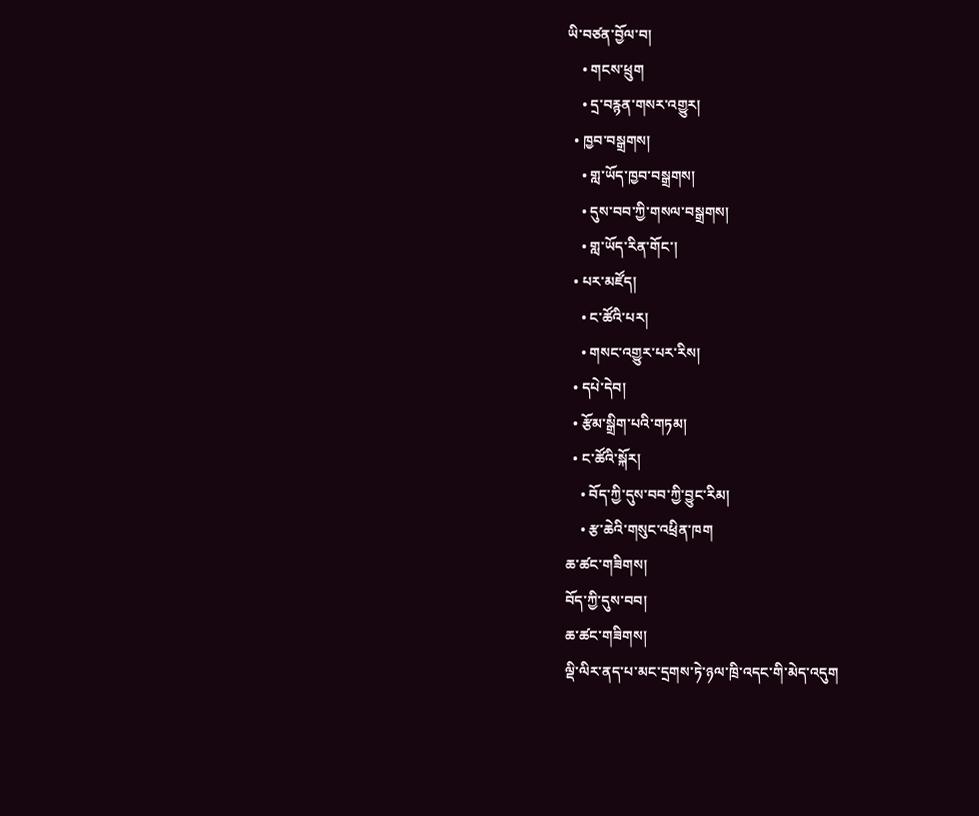ཡི་བཙན་བྱོལ་བ།
    • གངས་ཕྲུག
    • དྲ་བརྙན་གསར་འགྱུར།
  • ཁྱབ་བསྒྲགས།
    • གླ་ཡོད་ཁྱབ་བསྒྲགས།
    • དུས་བབ་ཀྱི་གསལ་བསྒྲགས།
    • གླ་ཡོད་རིན་གོང་།
  • པར་མཛོད།
    • ང་ཚོའི་པར།
    • གསང་འགྱུར་པར་རིས།
  • དཔེ་དེབ།
  • རྩོམ་སྒྲིག་པའི་གཏམ།
  • ང་ཚོའི་སྐོར།
    • བོད་ཀྱི་དུས་བབ་ཀྱི་བྱུང་རིམ།
    • རྩ་ཆེའི་གསུང་འཕྲིན་ཁག
ཆ་ཚང་གཟིགས།
བོད་ཀྱི་དུས་བབ།
ཆ་ཚང་གཟིགས།
ལྡི་ལིར་ནད་པ་མང་དྲགས་ཏེ་ཉལ་ཁྲི་འདང་གི་མེད་འདུག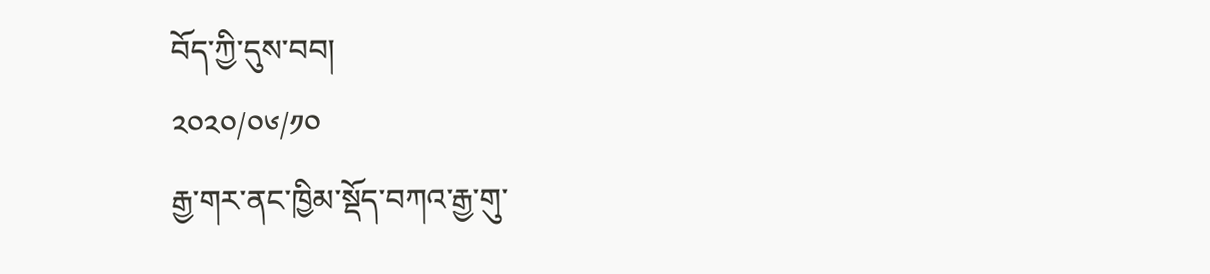བོད་ཀྱི་དུས་བབ།
༢༠༢༠/༠༦/༡༠
རྒྱ་གར་ནང་ཁྱིམ་སྡོད་བཀའ་རྒྱ་གུ་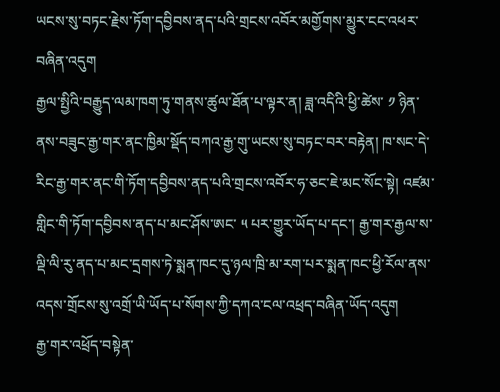ཡངས་སུ་བཏང་རྗེས་ཏོག་དབྱིབས་ནད་པའི་གྲངས་འབོར་མགྱོགས་མྱུར་ངང་འཕར་བཞིན་འདུག
རྒྱལ་སྤྱིའི་བརྒྱུད་ལམ་ཁག་ཏུ་གནས་ཚུལ་ཐོན་པ་ལྟར་ན། ཟླ་འདིའི་ཕྱི་ཚེས་ ༡ ཉིན་ནས་བཟུང་རྒྱ་གར་ནང་ཁྱིམ་སྡོད་བཀའ་རྒྱ་གུ་ཡངས་སུ་བཏང་བར་བརྟེན། ཁ་སང་དེ་རིང་རྒྱ་གར་ནང་གི་ཏོག་དབྱིབས་ནད་པའི་གྲངས་འབོར་ཧ་ཅང་ཇེ་མང་སོང་སྟེ། འཛམ་གླིང་གི་ཏོག་དབྱིབས་ནད་པ་མང་ཤོས་ཨང་ ༥ པར་གྱུར་ཡོད་པ་དང་། རྒྱ་གར་རྒྱལ་ས་ལྡི་ལི་རུ་ནད་པ་མང་དྲགས་ཏེ་སྨན་ཁང་དུ་ཉལ་ཁྲི་མ་རག་པར་སྨན་ཁང་ཕྱི་རོལ་ནས་འདས་གྲོངས་སུ་འགྲོ་ཡི་ཡོད་པ་སོགས་ཀྱི་དཀའ་ངལ་འཕྲད་བཞིན་ཡོད་འདུག
རྒྱ་གར་འཕྲོད་བསྟེན་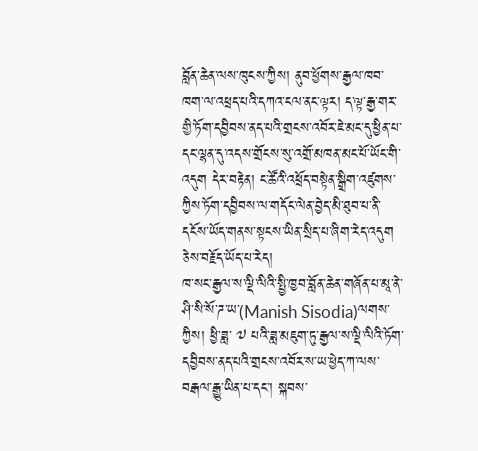བློན་ཆེན་ལས་ཁུངས་ཀྱིས། ནུབ་ཕྱོགས་རྒྱལ་ཁབ་ཁག་ལ་འཕྲད་པའི་དཀའ་ངལ་ནང་ལྟར། ད་ལྟ་རྒྱ་གར་གྱི་ཏོག་དབྱིབས་ནད་པའི་གྲངས་འབོར་ཇེ་མང་དུ་ཕྱིན་པ་དང་ལྷན་དུ་འདས་གྲོངས་སུ་འགྲོ་མཁན་མང་པོ་ཡོང་གི་འདུག དེར་བརྟེན། ང་ཚོའི་འཕྲོད་བསྟེན་སྒྲིག་འཛུགས་ཀྱིས་ཏོག་དབྱིབས་ལ་གདོང་ལེན་བྱེད་མི་ཐུབ་པ་ནི་དངོས་ཡོད་གནས་སྟངས་ཡིན་སྲིད་པ་ཞིག་རེད་འདུག ཅེས་བརྗོད་ཡོད་པ་རེད།
ཁ་སང་རྒྱལ་ས་ལྡི་ལིའི་སྤྱི་ཁྱབ་བློན་ཆེན་གཞོན་པ་མཱ་ནེ་ཤི་སི་སོ་ཌ་ཡ་(Manish Sisodia)ལགས་ཀྱིས། ཕྱི་ཟླ་ ༧ པའི་ཟླ་མཇུག་ཏུ་རྒྱལ་ས་ལྡི་ལིའི་ཏོག་དབྱིབས་ནད་པའི་གྲངས་འབོར་ས་ཡ་ཕྱེད་ཀ་ལས་བརྒལ་རྒྱུ་ཡིན་པ་དང་། སྐབས་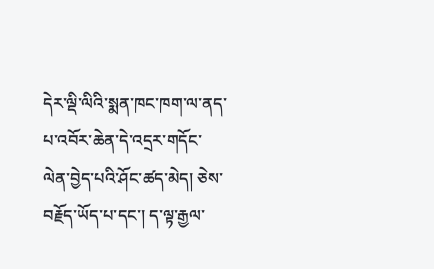དེར་ལྡི་ལིའི་སྨན་ཁང་ཁག་ལ་ནད་པ་འབོར་ཆེན་དེ་འདྲར་གདོང་ལེན་བྱེད་པའི་ཤོང་ཚད་མེད། ཅེས་བརྗོད་ཡོད་པ་དང་། ད་ལྟ་རྒྱལ་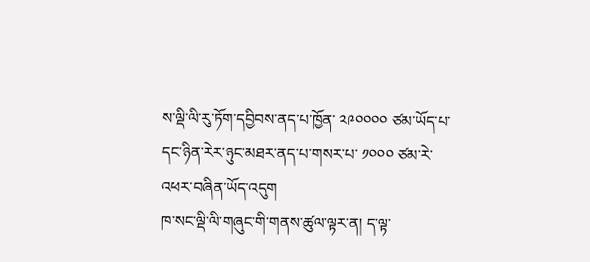ས་ལྡི་ལི་རུ་ཏོག་དབྱིབས་ནད་པ་ཁྱོན་ ༢༩༠༠༠༠ ཙམ་ཡོད་པ་དང་ཉིན་རེར་ཉུང་མཐར་ནད་པ་གསར་པ་ ༡༠༠༠ ཙམ་རེ་འཕར་བཞིན་ཡོད་འདུག
ཁ་སང་ལྡི་ལི་གཞུང་གི་གནས་ཚུལ་ལྟར་ན། ད་ལྟ་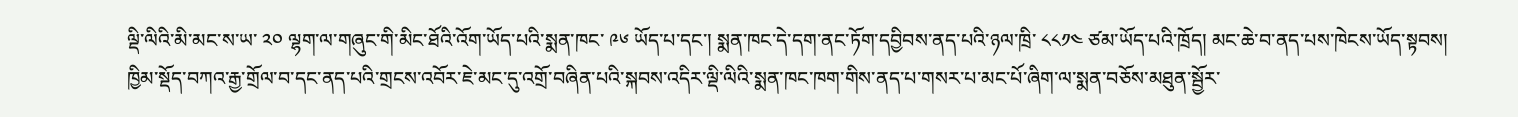ལྡི་ལིའི་མི་མང་ས་ཡ་ ༢༠ ལྷག་ལ་གཞུང་གི་མིང་ཐོའི་འོག་ཡོད་པའི་སྨན་ཁང་ ༩༦ ཡོད་པ་དང་། སྨན་ཁང་དེ་དག་ནང་ཏོག་དབྱིབས་ནད་པའི་ཉལ་ཁྲི་ ༨༨༡༤ ཙམ་ཡོད་པའི་ཁྲོད། མང་ཆེ་བ་ནད་པས་ཁེངས་ཡོད་སྟབས། ཁྱིམ་སྡོད་བཀའ་རྒྱ་གྲོལ་བ་དང་ནད་པའི་གྲངས་འབོར་ཇེ་མང་དུ་འགྲོ་བཞིན་པའི་སྐབས་འདིར་ལྡི་ལིའི་སྨན་ཁང་ཁག་གིས་ནད་པ་གསར་པ་མང་པོ་ཞིག་ལ་སྨན་བཅོས་མཐུན་སྦྱོར་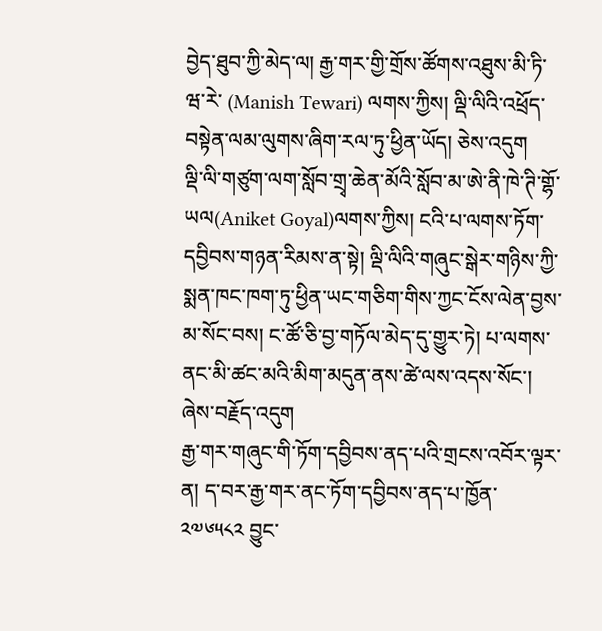བྱེད་ཐུབ་ཀྱི་མེད་ལ། རྒྱ་གར་གྱི་གྲོས་ཚོགས་འཐུས་མི་ཏི་ཝ་རེ་ (Manish Tewari) ལགས་ཀྱིས། ལྡི་ལིའི་འཕྲོད་བསྟེན་ལམ་ལུགས་ཞིག་རལ་ཏུ་ཕྱིན་ཡོད། ཅེས་འདུག
ལྡི་ལི་གཙུག་ལག་སློབ་གྲྭ་ཆེན་མོའི་སློབ་མ་ཨེ་ནི་ཁེ་ཊི་གྷོ་ཡལ(Aniket Goyal)ལགས་ཀྱིས། ངའི་པ་ལགས་ཏོག་དབྱིབས་གཉན་རིམས་ན་སྟེ། ལྡི་ལིའི་གཞུང་སྒེར་གཉིས་ཀྱི་སྨན་ཁང་ཁག་ཏུ་ཕྱིན་ཡང་གཅིག་གིས་ཀྱང་ངོས་ལེན་བྱས་མ་སོང་བས། ང་ཚོ་ཅི་བྱ་གཏོལ་མེད་དུ་གྱུར་ཏེ། པ་ལགས་ནང་མི་ཚང་མའི་མིག་མདུན་ནས་ཚེ་ལས་འདས་སོང་། ཞེས་བརྗོད་འདུག
རྒྱ་གར་གཞུང་གི་ཏོག་དབྱིབས་ནད་པའི་གྲངས་འབོར་ལྟར་ན། ད་བར་རྒྱ་གར་ནང་ཏོག་དབྱིབས་ནད་པ་ཁྱོན་ ༢༧༦༥༨༢ བྱུང་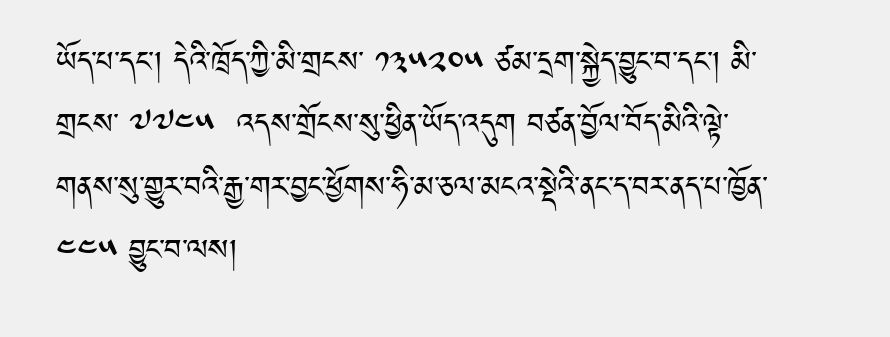ཡོད་པ་དང་། དེའི་ཁྲོད་ཀྱི་མི་གྲངས་ ༡༣༥༢༠༥ ཙམ་དྲག་སྐྱེད་བྱུང་བ་དང་། མི་གྲངས་ ༧༧༤༥  འདས་གྲོངས་སུ་ཕྱིན་ཡོད་འདུག བཙན་བྱོལ་བོད་མིའི་ལྟེ་གནས་སུ་གྱུར་བའི་རྒྱ་གར་བྱང་ཕྱོགས་ཧི་མ་ཅལ་མངའ་སྡེའི་ནང་ད་བར་ནད་པ་ཁྱོན་ ༤༤༥ བྱུང་བ་ལས།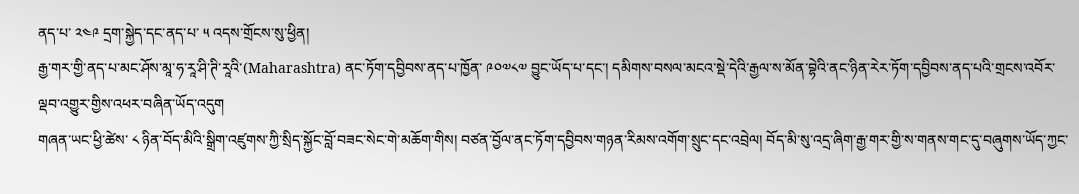ནད་པ་ ༢༤༩ དྲག་སྐྱེད་དང་ནད་པ་ ༥ འདས་གྲོངས་སུ་ཕྱིན།
རྒྱ་གར་གྱི་ནད་པ་མང་ཤོས་མཱ་ཧ་རཱ་ཤི་ཊི་རཱའི་(Maharashtra) ནང་ཏོག་དབྱིབས་ནད་པ་ཁྱོན་ ༩༠༧༨༧ བྱུང་ཡོད་པ་དང་། དམིགས་བསལ་མངའ་སྡེ་དེའི་རྒྱལ་ས་མོན་བྷེའི་ནང་ཉིན་རེར་ཏོག་དབྱིབས་ནད་པའི་གྲངས་འབོར་ལྡབ་འགྱུར་གྱིས་འཕར་བཞིན་ཡོད་འདུག
གཞན་ཡང་ཕྱི་ཚེས་ ༨ ཉིན་བོད་མིའི་སྒྲིག་འཛུགས་ཀྱི་སྲིད་སྐྱོང་བློ་བཟང་སེང་གེ་མཆོག་གིས། བཙན་བྱོལ་ནང་ཏོག་དབྱིབས་གཉན་རིམས་འགོག་སྲུང་དང་འབྲེལ། བོད་མི་སུ་འདྲ་ཞིག་རྒྱ་གར་གྱི་ས་གནས་གང་དུ་བཞུགས་ཡོད་ཀྱང་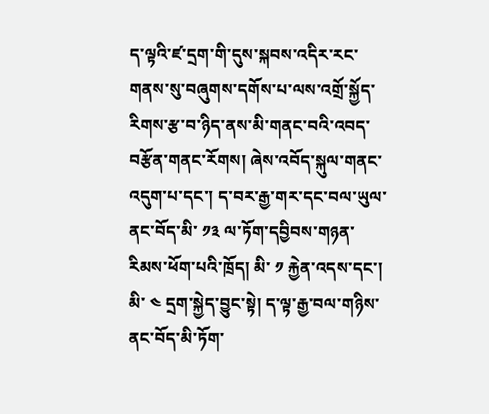ད་ལྟའི་ཛ་དྲག་གི་དུས་སྐབས་འདིར་རང་གནས་སུ་བཞུགས་དགོས་པ་ལས་འགྲོ་སྐྱོད་རིགས་རྩ་བ་ཉིད་ནས་མི་གནང་བའི་འབད་བརྩོན་གནང་རོགས། ཞེས་འབོད་སྐུལ་གནང་འདུག་པ་དང་། ད་བར་རྒྱ་གར་དང་བལ་ཡུལ་ནང་བོད་མི་ ༡༣ ལ་ཏོག་དབྱིབས་གཉན་རིམས་ཕོག་པའི་ཁྲོད། མི་ ༡ རྐྱེན་འདས་དང་། མི་ ༤ དྲག་སྐྱེད་བྱུང་སྟེ། ད་ལྟ་རྒྱ་བལ་གཉིས་ནང་བོད་མི་ཏོག་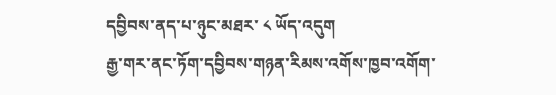དབྱིབས་ནད་པ་ཉུང་མཐར་ ༨ ཡོད་འདུག
རྒྱ་གར་ནང་ཏོག་དབྱིབས་གཉན་རིམས་འགོས་ཁྱབ་འགོག་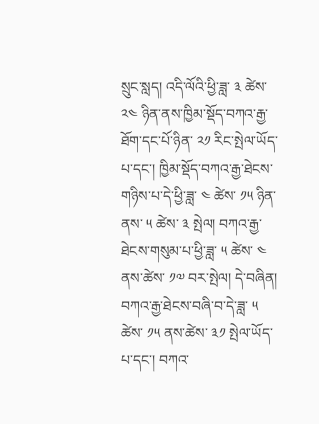སྲུང་སླད། འདི་ལོའི་ཕྱི་ཟླ་ ༣ ཚེས་ ༢༤ ཉིན་ནས་ཁྱིམ་སྡོད་བཀའ་རྒྱ་ཐོག་དང་པོ་ཉིན་ ༢༡ རིང་སྤེལ་ཡོད་པ་དང་། ཁྱིམ་སྡོད་བཀའ་རྒྱ་ཐེངས་གཉིས་པ་དེ་ཕྱི་ཟླ་ ༤ ཚེས་ ༡༥ ཉིན་ནས་ ༥ ཚེས་ ༣ སྤེལ། བཀའ་རྒྱ་ཐེངས་གསུམ་པ་ཕྱི་ཟླ་ ༥ ཚེས་ ༤ ནས་ཚེས་ ༡༧ བར་སྤེལ། དེ་བཞིན། བཀའ་རྒྱ་ཐེངས་བཞི་བ་དེ་ཟླ་ ༥ ཚེས་ ༡༥ ནས་ཚེས་ ༣༡ སྤེལ་ཡོད་པ་དང་། བཀའ་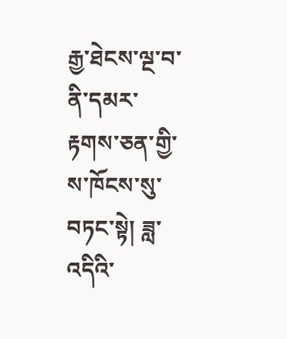རྒྱ་ཐེངས་ལྔ་བ་ནི་དམར་རྟགས་ཅན་གྱི་ས་ཁོངས་སུ་བཏང་སྟེ། ཟླ་འདིའི་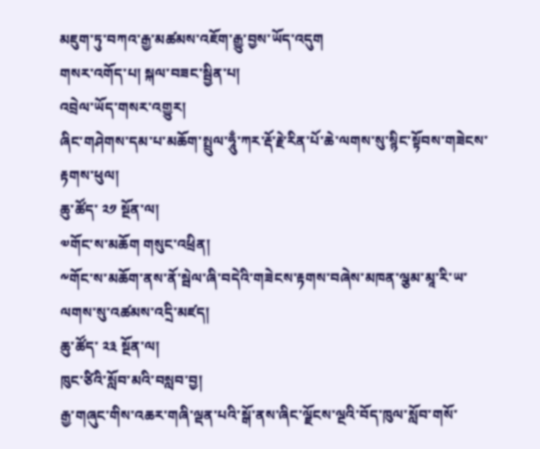མཇུག་ཏུ་བཀའ་རྒྱ་མཚམས་འཇོག་རྒྱུ་བྱས་ཡོད་འདུག
གསར་འགོད་པ། སྐལ་བཟང་སྦྱིན་པ།
འབྲེལ་ཡོད་གསར་འགྱུར།
ཞིང་གཤེགས་དམ་པ་མཆོག་སྤྲུལ་ཧཱུྃ་ཀར་རྡོ་རྗེ་རིན་པོ་ཆེ་ལགས་སུ་སྙིང་སྟོབས་གཟེངས་རྟགས་ཕུལ།
ཆུ་ཚོད་ ༢༡ སྔོན་ལ།
༧གོང་ས་མཆོག གསུང་འཕྲིན།
༸གོང་ས་མཆོག་ནས་ནོ་སྦེལ་ཞི་བདེའི་གཟེངས་རྟགས་བཞེས་མཁན་ལྕམ་མཱ་རི་ཡ་ལགས་སུ་འཚམས་འདྲི་མཛད།
ཆུ་ཚོད་ ༢༣ སྔོན་ལ།
ཁུང་ཙིའི་སློབ་མའི་བསླབ་བྱ།
རྒྱ་གཞུང་གིས་འཆར་གཞི་ལྡན་པའི་སྒོ་ནས་ཞིང་ལྗོངས་ལྔའི་བོད་ཁུལ་སློབ་གསོ་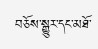བཅོས་སྒྱུར་དང་མཐོ་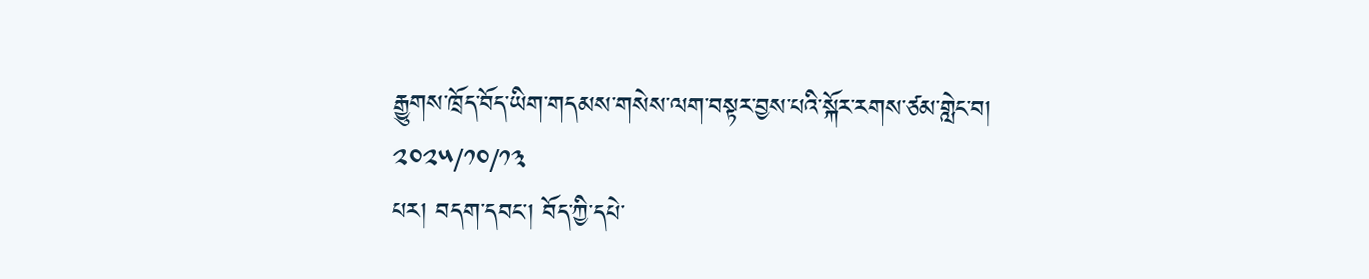རྒྱུགས་ཁྲོད་བོད་ཡིག་གདམས་གསེས་ལག་བསྟར་བྱས་པའི་སྐོར་རགས་ཙམ་གླེང་བ།
༢༠༢༥/༡༠/༡༣
པར། བདག་དབང་། བོད་ཀྱི་དཔེ་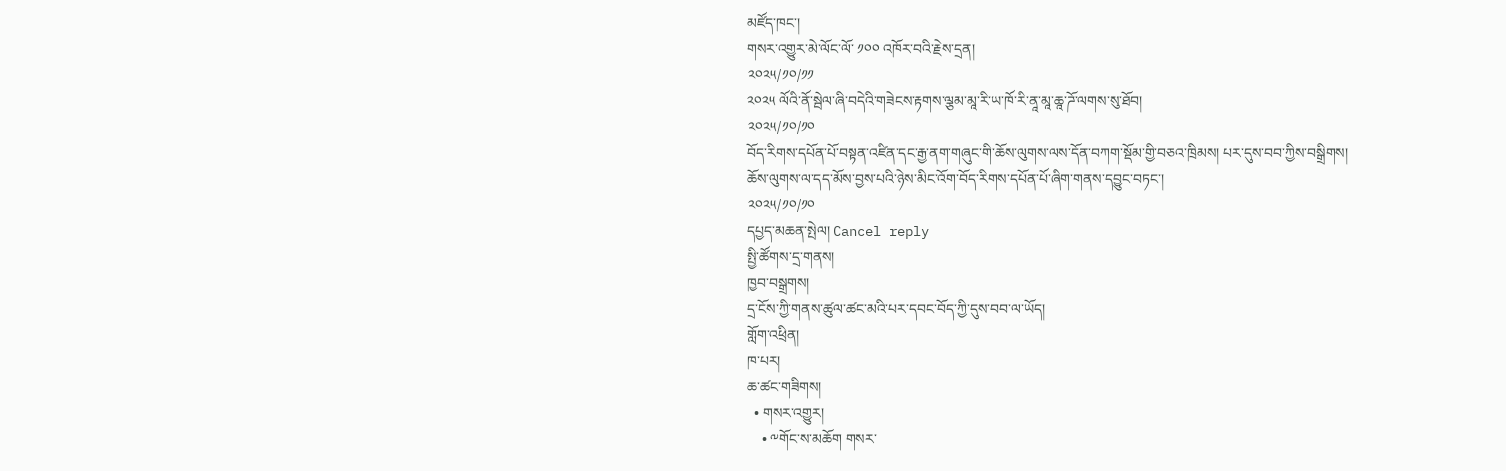མཛོད་ཁང་།
གསར་འགྱུར་མེ་ལོང་ལོ་ ༡༠༠ འཁོར་བའི་རྗེས་དྲན།
༢༠༢༥/༡༠/༡༡
༢༠༢༥ ལོའི་ནོ་སྦེལ་ཞི་བདེའི་གཟེངས་རྟགས་ལྕམ་མཱ་རི་ཡ་ཁོ་རི་ནཱ་མཱ་ཆཱ་ཌོ་ལགས་སུ་ཐོབ།
༢༠༢༥/༡༠/༡༠
བོད་རིགས་དཔོན་པོ་བསྟན་འཛིན་དང་རྒྱ་ནག་གཞུང་གི་ཆོས་ལུགས་ལས་དོན་བཀག་སྡོམ་གྱི་བཅའ་ཁྲིམས། པར་དུས་བབ་ཀྱིས་བསྒྲིགས།
ཆོས་ལུགས་ལ་དད་མོས་བྱས་པའི་ཉེས་མིང་འོག་བོད་རིགས་དཔོན་པོ་ཞིག་གནས་དབྱུང་བཏང་།
༢༠༢༥/༡༠/༡༠
དཔྱད་མཆན་སྤེལ། Cancel reply
སྤྱི་ཚོགས་དྲ་གནས།
ཁྱབ་བསྒྲགས།
དྲ་ངོས་ཀྱི་གནས་ཚུལ་ཚང་མའི་པར་དབང་བོད་ཀྱི་དུས་བབ་ལ་ཡོད།
གློག་འཕྲིན།
ཁ་པར།
ཆ་ཚང་གཟིགས།
  • གསར་འགྱུར།
    • ༸གོང་ས་མཆོག གསར་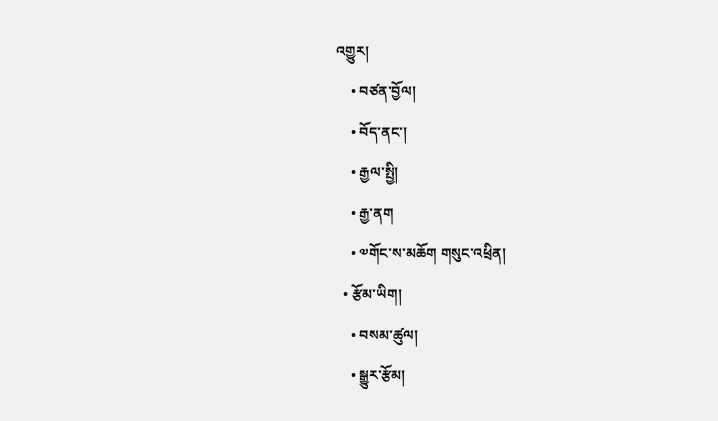འགྱུར།
    • བཙན་བྱོལ།
    • བོད་ནང་།
    • རྒྱལ་སྤྱི།
    • རྒྱ་ནག
    • ༧གོང་ས་མཆོག གསུང་འཕྲིན།
  • རྩོམ་ཡིག།
    • བསམ་ཚུལ།
    • སྒྱུར་རྩོམ།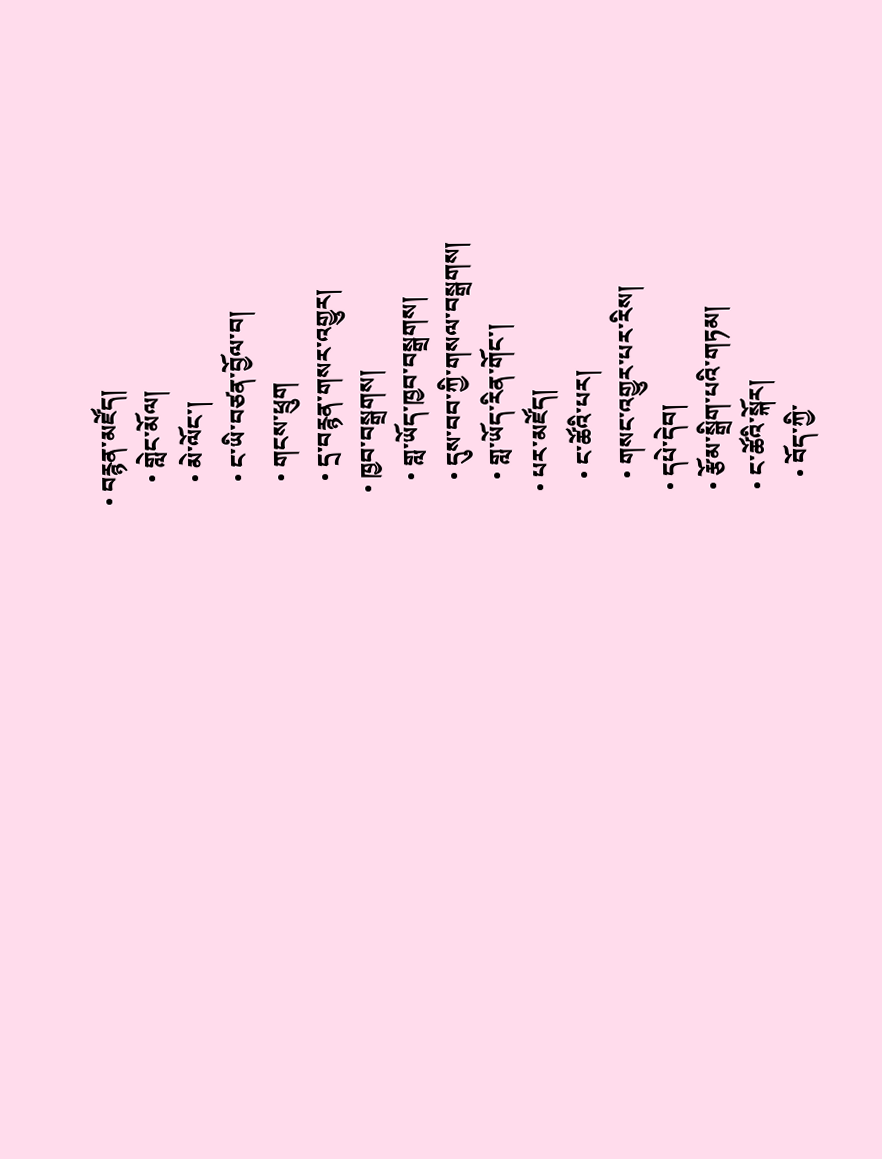• བརྙན་མཛོད།
    • གླེང་མོལ།
    • མེ་ལོང་།
    • ང་ཡི་བཙན་བྱོལ་བ།
    • གངས་ཕྲུག
    • དྲ་བརྙན་གསར་འགྱུར།
  • ཁྱབ་བསྒྲགས།
    • གླ་ཡོད་ཁྱབ་བསྒྲགས།
    • དུས་བབ་ཀྱི་གསལ་བསྒྲགས།
    • གླ་ཡོད་རིན་གོང་།
  • པར་མཛོད།
    • ང་ཚོའི་པར།
    • གསང་འགྱུར་པར་རིས།
  • དཔེ་དེབ།
  • རྩོམ་སྒྲིག་པའི་གཏམ།
  • ང་ཚོའི་སྐོར།
    • བོད་ཀྱི་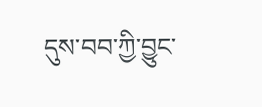དུས་བབ་ཀྱི་བྱུང་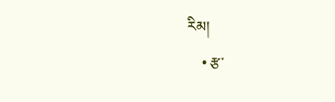རིམ།
    • རྩ་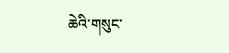ཆེའི་གསུང་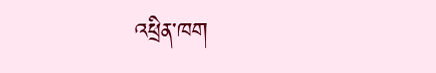འཕྲིན་ཁག